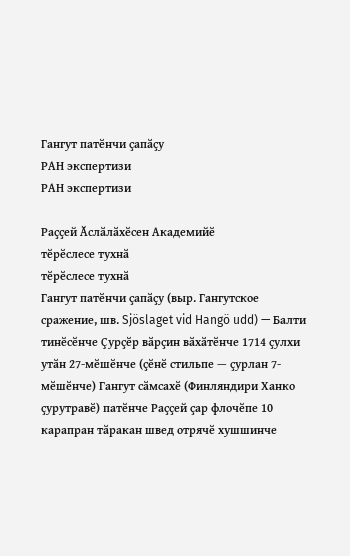Гангут патӗнчи ҫапӑҫу
РАН экспертизи
РАН экспертизи

Раҫҫей Ӑслӑлӑхӗсен Академийӗ
тӗрӗслесе тухнӑ
тӗрӗслесе тухнӑ
Гангут патӗнчи ҫапӑҫу (выр. Гангутское сражение, шв. Sjöslaget vid Hangö udd) — Балти тинӗсӗнче Ҫурҫӗр вӑрҫин вӑхӑтӗнче 1714 ҫулхи утӑн 27-мӗшӗнче (ҫӗнӗ стильпе — ҫурлан 7-мӗшӗнче) Гангут сӑмсахӗ (Финляндири Ханко ҫурутравӗ) патӗнче Раҫҫей ҫар флочӗпе 10 карапран тӑракан швед отрячӗ хушшинче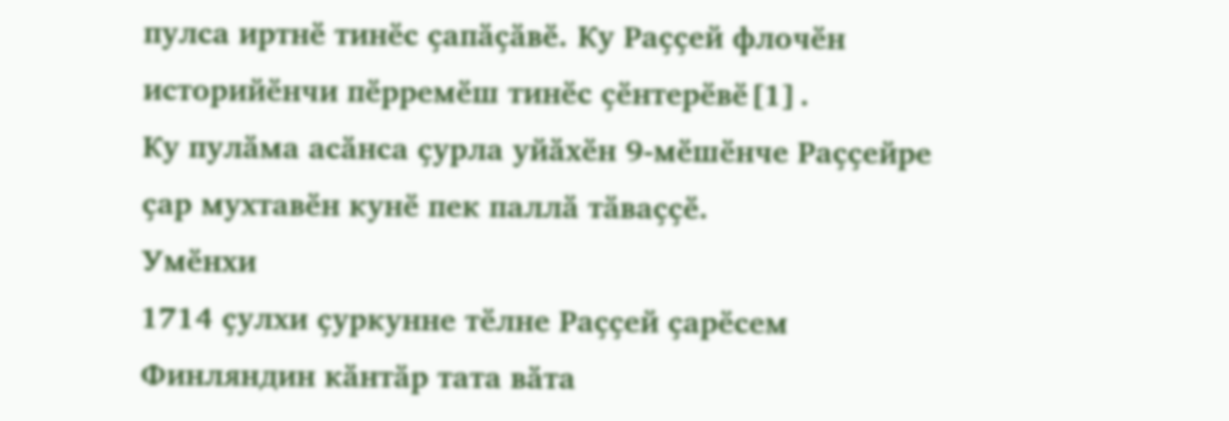пулса иртнӗ тинӗс ҫапӑҫӑвӗ. Ку Раҫҫей флочӗн историйӗнчи пӗрремӗш тинӗс ҫӗнтерӗвӗ[1].
Ку пулӑма асӑнса ҫурла уйӑхӗн 9-мӗшӗнче Раҫҫейре ҫар мухтавӗн кунӗ пек паллӑ тӑваҫҫӗ.
Умӗнхи
1714 ҫулхи ҫуркунне тӗлне Раҫҫей ҫарӗсем Финляндин кӑнтӑр тата вӑта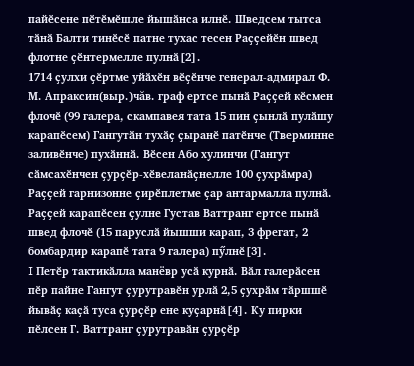пайӗсене пӗтӗмӗшле йышӑнса илнӗ. Шведсем тытса тӑнӑ Балти тинӗсӗ патне тухас тесен Раҫҫейӗн швед флотне ҫӗнтермелле пулнӑ[2].
1714 ҫулхи ҫӗртме уйӑхӗн вӗҫӗнче генерал-адмирал Ф. М. Апраксин(выр.)чăв. граф ертсе пынӑ Раҫҫей кӗсмен флочӗ (99 галера, скампавея тата 15 пин ҫынлӑ пулӑшу карапӗсем) Гангутӑн тухӑҫ ҫыранӗ патӗнче (Тверминне заливӗнче) пухӑннӑ. Вӗсен Або хулинчи (Гангут сӑмсахӗнчен ҫурҫӗр-хӗвеланӑҫнелле 100 ҫухрӑмра) Раҫҫей гарнизонне ҫирӗплетме ҫар антармалла пулнӑ. Раҫҫей карапӗсен ҫулне Густав Ваттранг ертсе пынӑ швед флочӗ (15 паруслӑ йышши карап, 3 фрегат, 2 бомбардир карапӗ тата 9 галера) пӳлнӗ[3].
I Петӗр тактикӑлла манёвр усӑ курнӑ. Вӑл галерӑсен пӗр пайне Гангут ҫурутравӗн урлӑ 2,5 ҫухрӑм тӑршшӗ йывӑҫ каҫӑ туса ҫурҫӗр ене куҫарнӑ[4]. Ку пирки пӗлсен Г. Ваттранг ҫурутравӑн ҫурҫӗр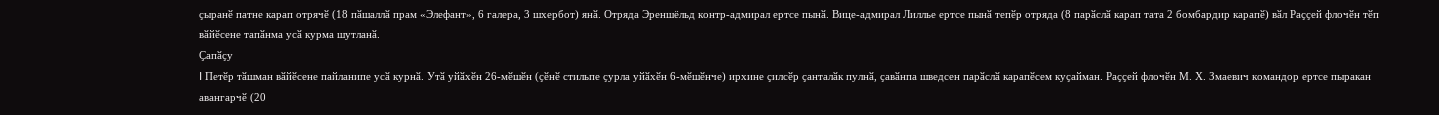ҫыранӗ патне карап отрячӗ (18 пӑшаллӑ прам «Элефант», 6 галера, 3 шхербот) янӑ. Отряда Эреншёльд контр-адмирал ертсе пынӑ. Вице-адмирал Лиллье ертсе пынӑ тепӗр отряда (8 парӑслӑ карап тата 2 бомбардир карапӗ) вӑл Раҫҫей флочӗн тӗп вӑйӗсене тапӑнма усӑ курма шутланӑ.
Ҫапӑҫу
I Петӗр тӑшман вӑйӗсене пайланипе усӑ курнӑ. Утӑ уйӑхӗн 26-мӗшӗн (ҫӗнӗ стильпе ҫурла уйӑхӗн 6-мӗшӗнче) ирхине ҫилсӗр ҫанталӑк пулнӑ, ҫавӑнпа шведсен парӑслӑ карапӗсем куҫайман. Раҫҫей флочӗн М. Х. Змаевич командор ертсе пыракан авангарчӗ (20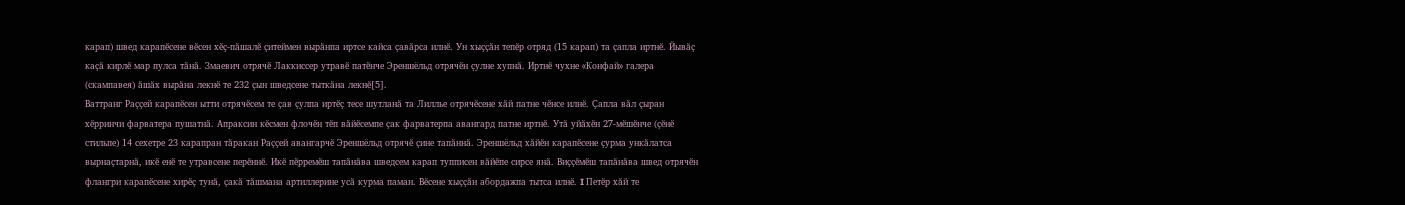карап) швед карапӗсене вӗсен хӗҫ-пӑшалӗ ҫитеймен вырӑнпа иртсе кайса ҫавӑрса илнӗ. Ун хыҫҫӑн тепӗр отряд (15 карап) та ҫапла иртнӗ. Йывӑҫ каҫӑ кирлӗ мар пулса тӑнӑ. Змаевич отрячӗ Лаккиссер утравӗ патӗнче Эреншёльд отрячӗн ҫулне хупнӑ. Иртнӗ чухне «Конфай» галера (скампавея) ӑшӑх вырӑна лекнӗ те 232 ҫын шведсене тыткӑна лекнӗ[5].
Ваттранг Раҫҫей карапӗсен ытти отрячӗсем те ҫав ҫулпа иртӗҫ тесе шутланӑ та Лиллье отрячӗсене хӑй патне чӗнсе илнӗ. Ҫапла вӑл ҫыран хӗрринчи фарватера пушатнӑ. Апраксин кӗсмен флочӗн тӗп вӑйӗсемпе ҫак фарватерпа авангард патне иртнӗ. Утӑ уйӑхӗн 27-мӗшӗнче (ҫӗнӗ стильпе) 14 сехетре 23 карапран тӑракан Раҫҫей авангарчӗ Эреншёльд отрячӗ ҫине тапӑннӑ. Эреншёльд хӑйӗн карапӗсене ҫурма ункӑлатса вырнаҫтарнӑ, икӗ енӗ те утравсене перӗннӗ. Икӗ пӗрремӗш тапӑнӑва шведсем карап тупписен вӑйӗпе сирсе янӑ. Виҫҫӗмӗш тапӑнӑва швед отрячӗн флангри карапӗсене хирӗҫ тунӑ, ҫакӑ тӑшмана артиллерине усӑ курма паман. Вӗсене хыҫҫӑн абордажпа тытса илнӗ. I Петӗр хӑй те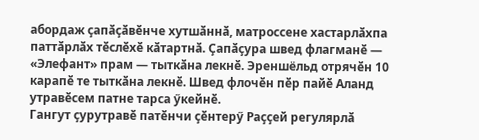абордаж ҫапӑҫӑвӗнче хутшӑннӑ, матроссене хастарлӑхпа паттӑрлӑх тӗслӗхӗ кӑтартнӑ. Ҫапӑҫура швед флагманӗ — «Элефант» прам — тыткӑна лекнӗ. Эреншёльд отрячӗн 10 карапӗ те тыткӑна лекнӗ. Швед флочӗн пӗр пайӗ Аланд утравӗсем патне тарса ӳкейнӗ.
Гангут ҫурутравӗ патӗнчи ҫӗнтерӳ Раҫҫей регулярлӑ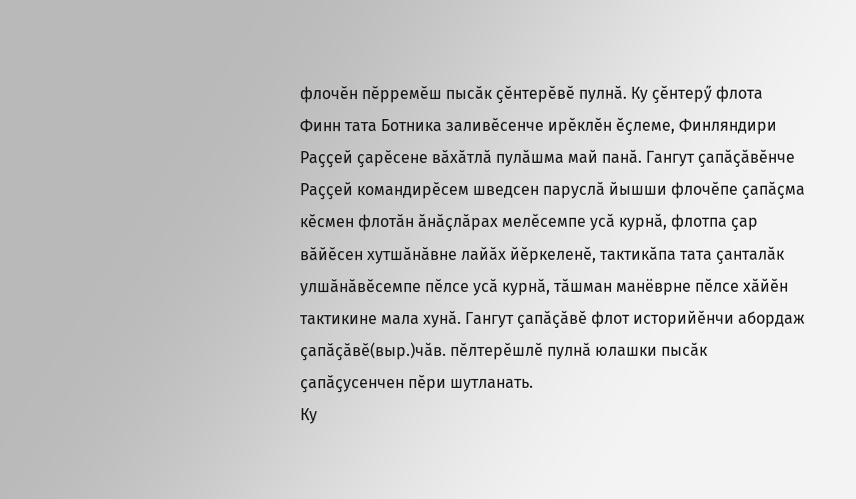флочӗн пӗрремӗш пысӑк ҫӗнтерӗвӗ пулнӑ. Ку ҫӗнтерӳ флота Финн тата Ботника заливӗсенче ирӗклӗн ӗҫлеме, Финляндири Раҫҫей ҫарӗсене вӑхӑтлӑ пулӑшма май панӑ. Гангут ҫапӑҫӑвӗнче Раҫҫей командирӗсем шведсен паруслӑ йышши флочӗпе ҫапӑҫма кӗсмен флотӑн ӑнӑҫлӑрах мелӗсемпе усӑ курнӑ, флотпа ҫар вӑйӗсен хутшӑнӑвне лайӑх йӗркеленӗ, тактикӑпа тата ҫанталӑк улшӑнӑвӗсемпе пӗлсе усӑ курнӑ, тӑшман манёврне пӗлсе хӑйӗн тактикине мала хунӑ. Гангут ҫапӑҫӑвӗ флот историйӗнчи абордаж ҫапӑҫӑвӗ(выр.)чăв. пӗлтерӗшлӗ пулнӑ юлашки пысӑк ҫапӑҫусенчен пӗри шутланать.
Ку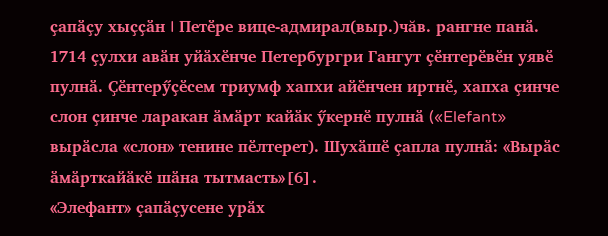ҫапӑҫу хыҫҫӑн I Петӗре вице-адмирал(выр.)чăв. рангне панӑ.
1714 ҫулхи авӑн уйӑхӗнче Петербургри Гангут ҫӗнтерӗвӗн уявӗ пулнӑ. Ҫӗнтерӳҫӗсем триумф хапхи айӗнчен иртнӗ, хапха ҫинче слон ҫинче ларакан ӑмӑрт кайӑк ӳкернӗ пулнӑ («Elefant» вырӑсла «слон» тенине пӗлтерет). Шухӑшӗ ҫапла пулнӑ: «Вырӑс ӑмӑрткайӑкӗ шӑна тытмасть»[6].
«Элефант» ҫапӑҫусене урӑх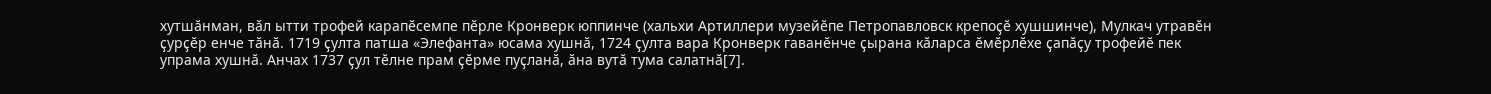хутшӑнман, вӑл ытти трофей карапӗсемпе пӗрле Кронверк юппинче (хальхи Артиллери музейӗпе Петропавловск крепоҫӗ хушшинче), Мулкач утравӗн ҫурҫӗр енче тӑнӑ. 1719 ҫулта патша «Элефанта» юсама хушнӑ, 1724 ҫулта вара Кронверк гаванӗнче ҫырана кӑларса ӗмӗрлӗхе ҫапӑҫу трофейӗ пек упрама хушнӑ. Анчах 1737 ҫул тӗлне прам ҫӗрме пуҫланӑ, ӑна вутӑ тума салатнӑ[7].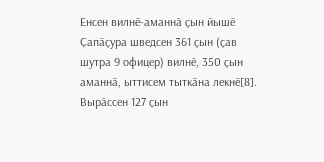Енсен вилнӗ-аманнӑ ҫын йышӗ
Ҫапӑҫура шведсен 361 ҫын (ҫав шутра 9 офицер) вилнӗ, 350 ҫын аманнӑ, ыттисем тыткӑна лекнӗ[8].
Вырӑссен 127 ҫын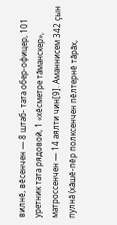вилнӗ, вӗсенчен — 8 штаб- тата обер-офицер, 101 уретник тата рядовой, 1 «хӗсметре тӑманскер», матроссенчен — 14 аялти чин[9]. Аманнисем 342 ҫын пулнӑ (хӑшӗ-пӗр полксенчен пӗлтернӗ тӑрӑх,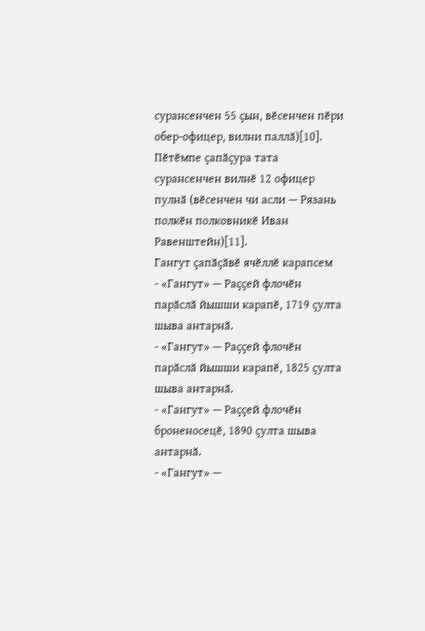сурансенчен 55 ҫын, вӗсенчен пӗри обер-офицер, вилни паллӑ)[10]. Пӗтӗмпе ҫапӑҫура тата сурансенчен вилнӗ 12 офицер пулнӑ (вӗсенчен чи асли — Рязань полкӗн полковникӗ Иван Равенштейн)[11].
Гангут ҫапӑҫӑвӗ ячӗллӗ карапсем
- «Гангут» — Раҫҫей флочӗн парӑслӑ йышши карапӗ, 1719 ҫулта шыва антарнӑ.
- «Гангут» — Раҫҫей флочӗн парӑслӑ йышши карапӗ, 1825 ҫулта шыва антарнӑ.
- «Гангут» — Раҫҫей флочӗн броненосецӗ, 1890 ҫулта шыва антарнӑ.
- «Гангут» —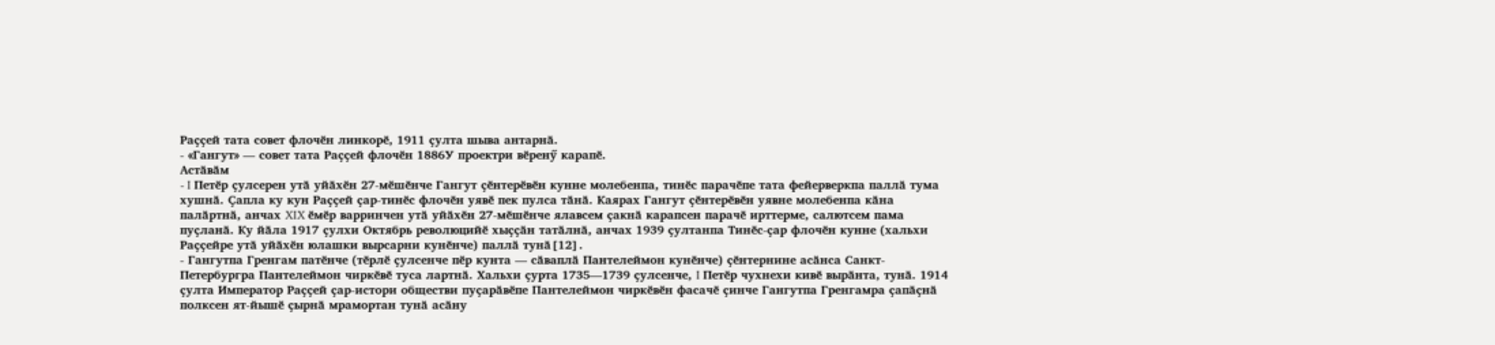Раҫҫей тата совет флочӗн линкорӗ, 1911 ҫулта шыва антарнӑ.
- «Гангут» — совет тата Раҫҫей флочӗн 1886У проектри вӗренӳ карапӗ.
Астӑвӑм
- I Петӗр ҫулсерен утӑ уйӑхӗн 27-мӗшӗнче Гангут ҫӗнтерӗвӗн кунне молебенпа, тинӗс парачӗпе тата фейерверкпа паллӑ тума хушнӑ. Ҫапла ку кун Раҫҫей ҫар-тинӗс флочӗн уявӗ пек пулса тӑнӑ. Каярах Гангут ҫӗнтерӗвӗн уявне молебенпа кӑна палӑртнӑ, анчах XIX ӗмӗр варринчен утӑ уйӑхӗн 27-мӗшӗнче ялавсем ҫакнӑ карапсен парачӗ ирттерме, салютсем пама пуҫланӑ. Ку йӑла 1917 ҫулхи Октябрь революцийӗ хыҫҫӑн татӑлнӑ, анчах 1939 ҫултанпа Тинӗс-ҫар флочӗн кунне (хальхи Раҫҫейре утӑ уйӑхӗн юлашки вырсарни кунӗнче) паллӑ тунӑ[12].
- Гангутпа Гренгам патӗнче (тӗрлӗ ҫулсенче пӗр кунта — сӑваплӑ Пантелеймон кунӗнче) ҫӗнтернине асӑнса Санкт-Петербургра Пантелеймон чиркӗвӗ туса лартнӑ. Хальхи ҫурта 1735—1739 ҫулсенче, I Петӗр чухнехи кивӗ вырӑнта, тунӑ. 1914 ҫулта Император Раҫҫей ҫар-истори обществи пуҫарӑвӗпе Пантелеймон чиркӗвӗн фасачӗ ҫинче Гангутпа Гренгамра ҫапӑҫнӑ полксен ят-йышӗ ҫырнӑ мрамортан тунӑ асӑну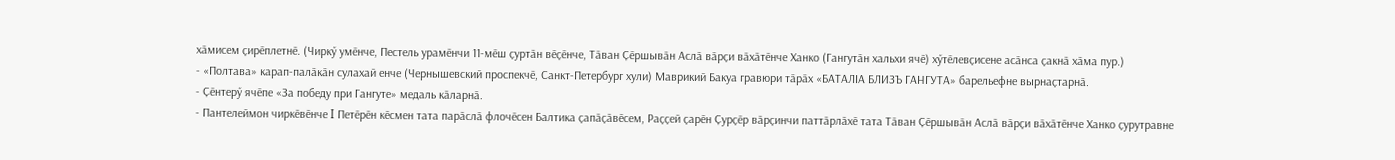хӑмисем ҫирӗплетнӗ. (Чиркӳ умӗнче, Пестель урамӗнчи 11-мӗш ҫуртӑн вӗҫӗнче, Тӑван Ҫӗршывӑн Аслӑ вӑрҫи вӑхӑтӗнче Ханко (Гангутӑн хальхи ячӗ) хӳтӗлевҫисене асӑнса ҫакнӑ хӑма пур.)
- «Полтава» карап-палӑкӑн сулахай енче (Чернышевский проспекчӗ, Санкт-Петербург хули) Маврикий Бакуа гравюри тӑрӑх «БАТАЛІА БЛИЗЪ ГАНГУТА» барельефне вырнаҫтарнӑ.
- Ҫӗнтерӳ ячӗпе «За победу при Гангуте» медаль кӑларнӑ.
- Пантелеймон чиркӗвӗнче I Петӗрӗн кӗсмен тата парӑслӑ флочӗсен Балтика ҫапӑҫӑвӗсем, Раҫҫей ҫарӗн Ҫурҫӗр вӑрҫинчи паттӑрлӑхӗ тата Тӑван Ҫӗршывӑн Аслӑ вӑрҫи вӑхӑтӗнче Ханко ҫурутравне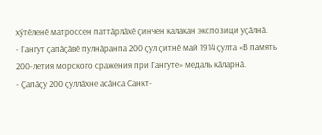хӳтӗленӗ матроссен паттӑрлӑхӗ ҫинчен калакан экспозици уҫӑлнӑ.
- Гангут ҫапӑҫӑвӗ пулнӑранпа 200 ҫул ҫитнӗ май 1914 ҫулта «В память 200-летия морского сражения при Гангуте» медаль кӑларнӑ.
- Ҫапӑҫу 200 ҫуллӑхне асӑнса Санкт-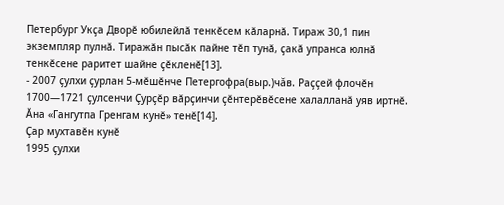Петербург Укҫа Дворӗ юбилейлӑ тенкӗсем кӑларнӑ. Тираж 30,1 пин экземпляр пулнӑ. Тиражӑн пысӑк пайне тӗп тунӑ, ҫакӑ упранса юлнӑ тенкӗсене раритет шайне ҫӗкленӗ[13].
- 2007 ҫулхи ҫурлан 5-мӗшӗнче Петергофра(выр.)чăв. Раҫҫей флочӗн 1700—1721 ҫулсенчи Ҫурҫӗр вӑрҫинчи ҫӗнтерӗвӗсене халалланӑ уяв иртнӗ. Ӑна «Гангутпа Гренгам кунӗ» тенӗ[14].
Ҫар мухтавӗн кунӗ
1995 ҫулхи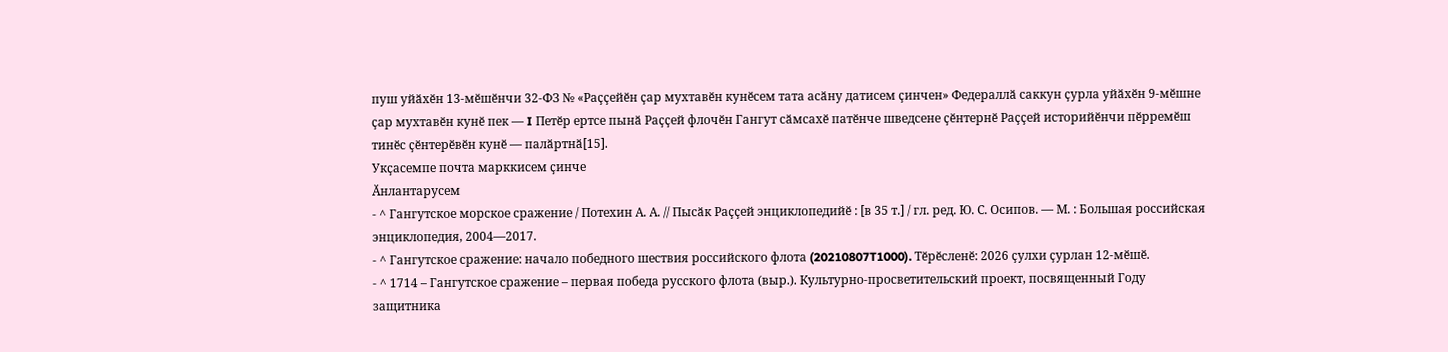пуш уйӑхӗн 13-мӗшӗнчи 32-ФЗ № «Раҫҫейӗн ҫар мухтавӗн кунӗсем тата асӑну датисем ҫинчен» Федераллӑ саккун ҫурла уйӑхӗн 9-мӗшне ҫар мухтавӗн кунӗ пек — I Петӗр ертсе пынӑ Раҫҫей флочӗн Гангут сӑмсахӗ патӗнче шведсене ҫӗнтернӗ Раҫҫей историйӗнчи пӗрремӗш тинӗс ҫӗнтерӗвӗн кунӗ — палӑртнӑ[15].
Укҫасемпе почта марккисем ҫинче
Ӑнлантарусем
- ^ Гангутское морское сражение / Потехин А. А. // Пысӑк Раҫҫей энциклопедийӗ : [в 35 т.] / гл. ред. Ю. С. Осипов. — М. : Большая российская энциклопедия, 2004—2017.
- ^ Гангутское сражение: начало победного шествия российского флота (20210807T1000). Тӗрӗсленӗ: 2026 ҫулхи ҫурлан 12-мӗшӗ.
- ^ 1714 – Гангутское сражение – первая победа русского флота (выр.). Культурно-просветительский проект, посвященный Году защитника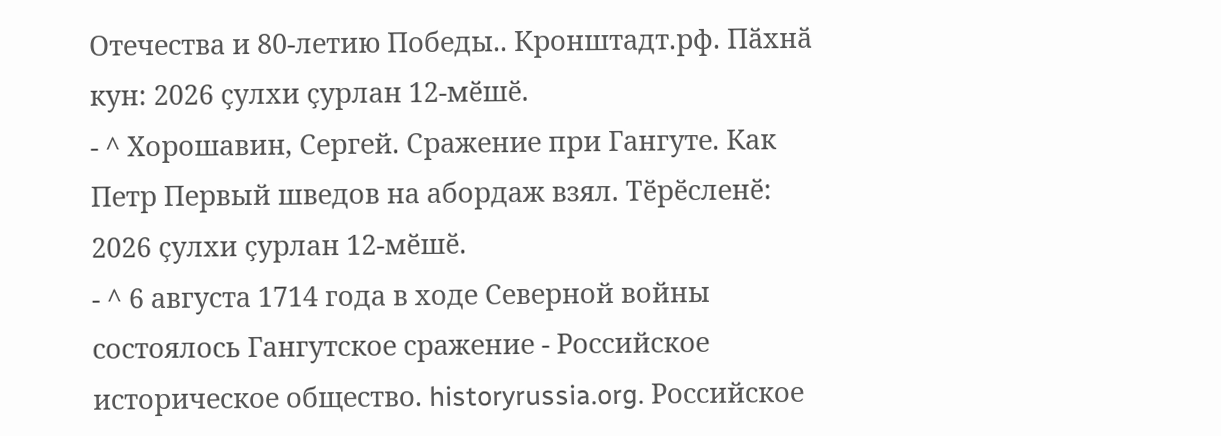Отечества и 80-летию Победы.. Кронштадт.рф. Пӑхнӑ кун: 2026 ҫулхи ҫурлан 12-мӗшӗ.
- ^ Хорошавин, Сергей. Сражение при Гангуте. Как Петр Первый шведов на абордаж взял. Тӗрӗсленӗ: 2026 ҫулхи ҫурлан 12-мӗшӗ.
- ^ 6 августа 1714 года в ходе Северной войны состоялось Гангутское сражение - Российское историческое общество. historyrussia.org. Российское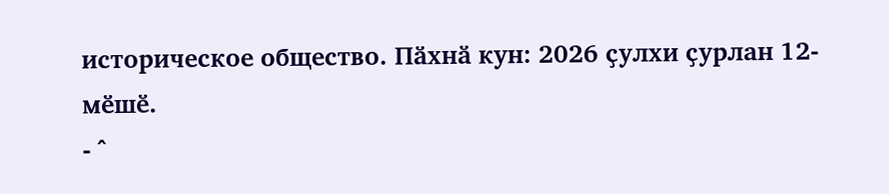историческое общество. Пӑхнӑ кун: 2026 ҫулхи ҫурлан 12-мӗшӗ.
- ^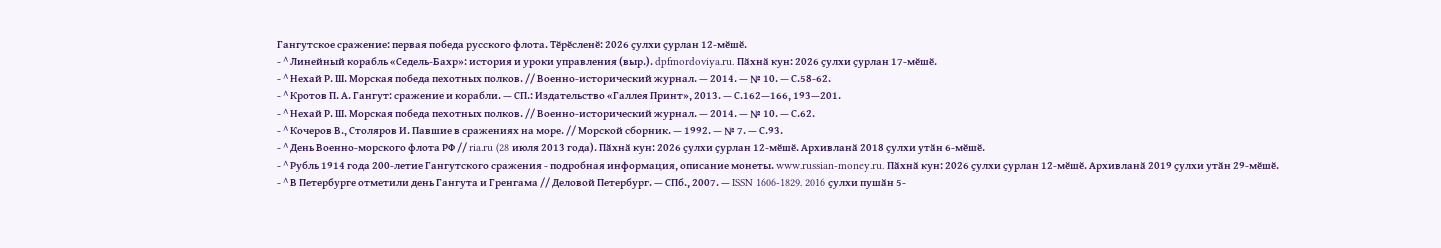Гангутское сражение: первая победа русского флота. Тӗрӗсленӗ: 2026 ҫулхи ҫурлан 12-мӗшӗ.
- ^ Линейный корабль «Седель-Бахр»: история и уроки управления (выр.). dpfmordoviya.ru. Пӑхнӑ кун: 2026 ҫулхи ҫурлан 17-мӗшӗ.
- ^ Нехай Р. Ш. Морская победа пехотных полков. // Военно-исторический журнал. — 2014. — № 10. — С.58-62.
- ^ Кротов П. А. Гангут: сражение и корабли. — СП.: Издательство «Галлея Принт», 2013. — С.162—166, 193—201.
- ^ Нехай Р. Ш. Морская победа пехотных полков. // Военно-исторический журнал. — 2014. — № 10. — С.62.
- ^ Кочеров В., Столяров И. Павшие в сражениях на море. // Морской сборник. — 1992. — № 7. — С.93.
- ^ День Военно-морского флота РФ // ria.ru (28 июля 2013 года). Пӑхнӑ кун: 2026 ҫулхи ҫурлан 12-мӗшӗ. Архивланӑ 2018 ҫулхи утӑн 6-мӗшӗ.
- ^ Рубль 1914 года 200-летие Гангутского сражения - подробная информация, описание монеты. www.russian-money.ru. Пӑхнӑ кун: 2026 ҫулхи ҫурлан 12-мӗшӗ. Архивланӑ 2019 ҫулхи утӑн 29-мӗшӗ.
- ^ В Петербурге отметили день Гангута и Гренгама // Деловой Петербург. — СПб., 2007. — ISSN 1606-1829. 2016 ҫулхи пушӑн 5-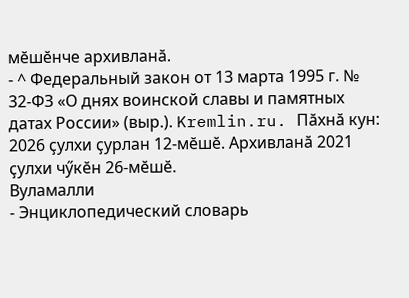мӗшӗнче архивланӑ.
- ^ Федеральный закон от 13 марта 1995 г. № 32-ФЗ «О днях воинской славы и памятных датах России» (выр.). Kremlin.ru. Пӑхнӑ кун: 2026 ҫулхи ҫурлан 12-мӗшӗ. Архивланӑ 2021 ҫулхи чӳкӗн 26-мӗшӗ.
Вуламалли
- Энциклопедический словарь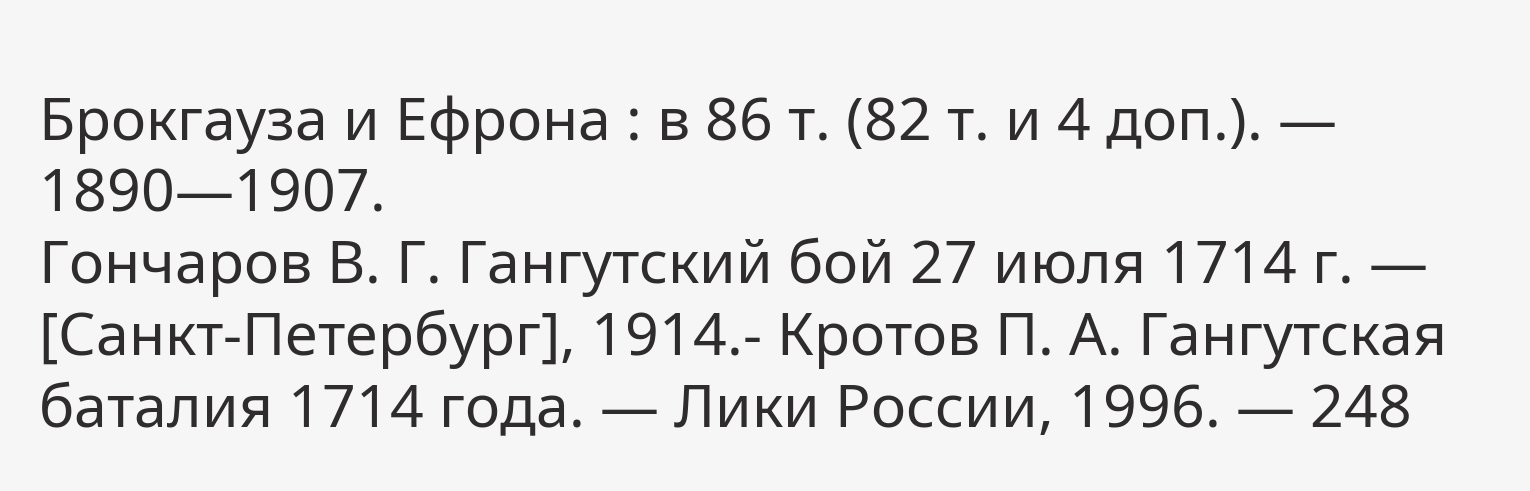Брокгауза и Ефрона : в 86 т. (82 т. и 4 доп.). — 1890—1907.
Гончаров В. Г. Гангутский бой 27 июля 1714 г. — [Санкт-Петербург], 1914.- Кротов П. А. Гангутская баталия 1714 года. — Лики России, 1996. — 248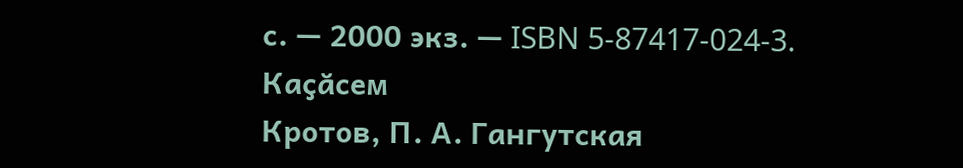с. — 2000 экз. — ISBN 5-87417-024-3.
Каҫӑсем
Кротов, П. А. Гангутская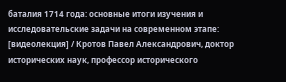баталия 1714 года: основные итоги изучения и исследовательские задачи на современном этапе: [видеолекция] / Кротов Павел Александрович, доктор исторических наук, профессор исторического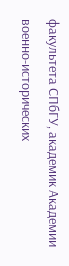факультета СПбГУ, академик Академии военно-исторических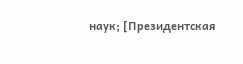наук; [Президентская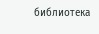библиотека